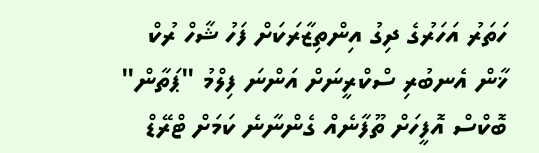ހަތަރު އަހަރުގެ ދިގު އިންތިޒާރަކަށް ފަހު ޝާހް ރުކް ޚާން އެނބުރި ސްކްރީނަށް އަންނަ ފިލްމު "ޕަތާން" ބޮކްސް އޮފީހަށް ތޫފާނެއް ގެންނާނެ ކަމަށް ޓްރޭޑް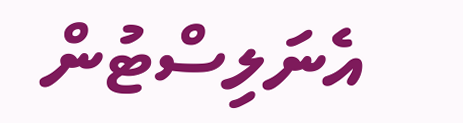އެނަލިސްޓުން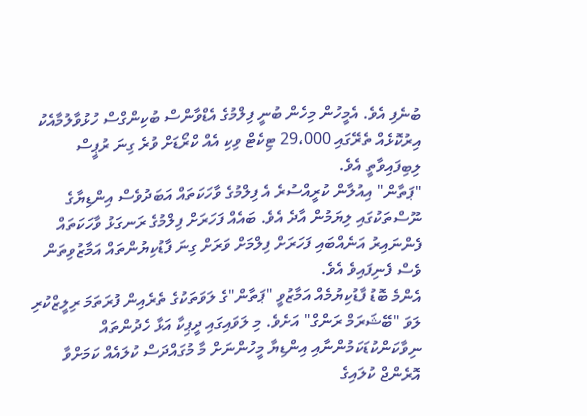ބުނެފި އެވެ. އެމީހުން މިހެން ބުނީ ފިލްމުގެ އެޑްވާންސް ބުކިންގްސް ހުޅުވާލުމާއެކު އިރުކޮޅެއް ތެރޭގައި 29،000 ޓިކެޓް ވިކި އެއް ކްރޯޑަށް ވުރެ ގިނަ ރުޕީސް ލިބިފައިވާތީ އެވެ.
"ޕަތާން" އިއުލާން ކުރީއްސުރެ އެ ފިލްމުގެ ވާހަކަތައް އަބަދުވެސް އިންޑިޔާގެ ނޫސްތަކުގައި ލިޔަމުން އާދެ އެވެ. ބައެއް ފަހަރަށް ފިލްމުގެ ރަނގަޅު ވާހަކަތައް ފެންނައިރު އަނެއްބައި ފަހަރަށް ފިލްމަށް ވަރަށް ގިނަ ފާޑުކިޔުންތައް އަމާޒުވިތަން ވެސް ފެނިފައިވެ އެވެ.
އެންމެ ބޮޑު ފާޑުކިޔުމެއް އަމާޒުވީ "ޕަތާން"ގެ ލަވަތަކުގެ ތެރެއިން ފުރަތަމަ ރިލީޒްކުރި ލަވަ "ބޭޝަރަމް ރަންގް" އަށެވެ. މި ލަވައިގައި ދީޕިކާ އަޅާ ހެދުންތައް ނިވާކަންކުޑަކަމުންނާއި އިންޑިޔާ މީހުންނަށް މާ މުގައްދަސް ކުލައެއް ކަމަށްވާ އޮރެންޖް ކުލައިގެ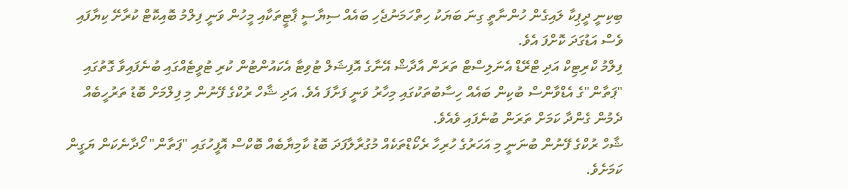ބިކިނީ ދީޕިކާ ލައިގެން ހުންނާތީ ގިނަ ބަޔަކު ހިތްހަމަނުޖެހި ބައެއް ސިޔާސީ ޕާޓީތަކާއި މީހުން ވަނީ ފިލްމު ބޮއިކޮޓް ކުރާށޭ ކިޔާފައި ވެސް އަޑުގަދަ ކޮށްފަ އެވެ.
ފިލްމު ކްރިޓިކް އަދި ޓްރޭޑް އެނަލިސްޓް ތަރަން އާދާޝް އޭނާގެ އޮފިޝަލް ޓުވިޓާ އެކައުންޓުން ކުރި ޓުވީޓެއްގައި ބުނެފައިވާ ގޮތުގައި "ޕަތާން"ގެ އެޑްވާންސް ބުކިން ބައެއް ހިސާބުތަކުގައި މިހާރު ވަނީ ފަށާފަ އެވެ. އަދި ޝާހް ރުކްގެ ފޭނުން މި ފިލްމަށް ބޮޑު ތަރުހީބެއް ދެމުން ގެންދާ ކަމަށް ތަރަން ބުނެފައި ވެއެވެ.
ޝާހް ރުކްގެ ފޭނުން ބުނަނީ މި އަހަރުގެ ހުރިހާ ރެކޯޑްތަކެއް މުގުރާލާފަދަ ބޮޑު ކާމިޔާބެއް ބޮކްސް އޮފީހުގައި "ޕަތާން" ހޯދާނެކަން ޔަގީން ކަމަށެވެ.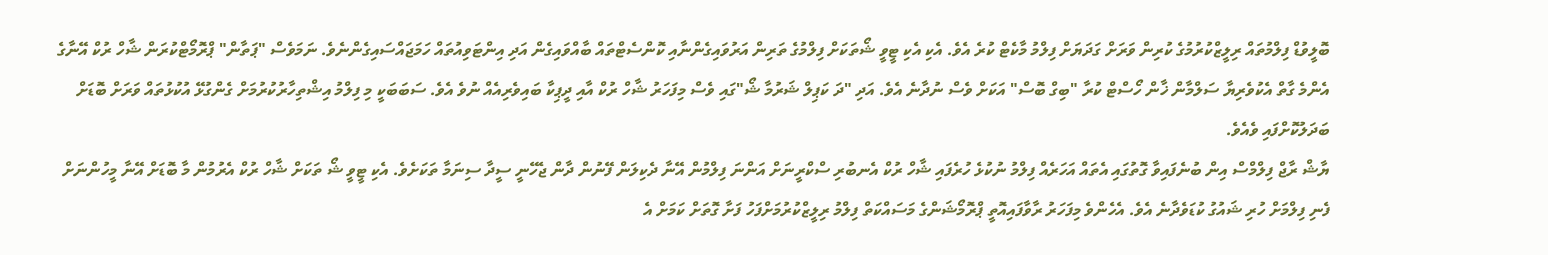ބޮލީވުޑް ފިލްމުތައް ރިލީޒްކުރުމުގެ ކުރިން ވަރަށް ގަދަޔަށް ފިލްމު މާކެޓް ކުރެ އެވެ. އެކި އެކި ޓީވީ ޝޯތަކަށް ފިލްމުގެ ތަރިން އަރުވައިގެންނާއި ކޮންސެޓްތައް ބާއްވައިގެން އަދި އިންޓަވިއުތައް ހަމަޖައްސައިގެންނެވެ. ނަމަވެސް "ޕަތާން" ޕްރޮމޯޓްކުރަން ޝާހް ރުކް އޭނާގެ އެންމެ ގާތް އެކުވެރިޔާ ސަލްމާން ޚާން ހޯސްޓް ކުރާ "ބިގް ބޮސް" އަކަށް ވެސް ނުދާނެ އެވެ. އަދި "ދަ ކަޕިލް ޝަރުމާ ޝޯ"ގައި ވެސް މިފަހަރު ޝާހް ރުކް އާއި ދީޕިކާ ބައިވެރިއެއް ނުވެ އެވެ. ސަބަބަކީ މި ފިލްމު އިޝްތިހާރުކުރުމަށް ގެންގުޅޭ އުކުޅުތައް ވަރަށް ބޮޑަށް ބަދަލުކޮށްފައި ވެއެވެ.
ޔާޝް ރާޖް ފިލްމްސް އިން ބުނެފައިވާ ގޮތުގައި އެތައް އަހަރެއް ފިލްމު ނުކުޅެ ހުރެފައި ޝާހް ރުކް އެނބުރި ސްކްރީނަށް އަންނަ ފިލްމުން އޭނާ ދެކިލަން ފޭނުން ދާން ޖެހޭނީ ސީދާ ސިނަމާ ތަކަށެވެ. އެކި ޓީވީ ޝޯ ތަކަށް ޝާހް ރުކް އެރުމުން މާ ބޮޑަށް އޭނާ މީހުންނަށް ފެނި ފިލްމަށް ހުރި ޝައުގު ކުޑަވެދާނެ އެވެ. އެހެންވެ މިފަހަރު ރާވާފައިއޮތީ ޕްރޮމޯޝަންގެ މަސައްކަތް ފިލްމު ރިލީޒްކުރުމަށްފަހު ފަށާ ގޮތަށް ކަމަށް އެ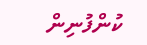ކުންފުނިން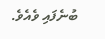ބުނެފައި ވެއެވެ.